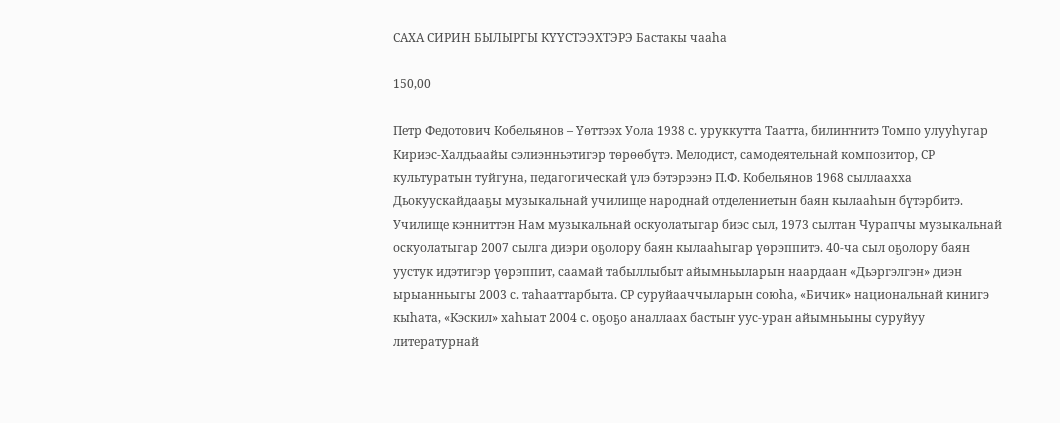САХА СИРИН БЫЛЫРГЫ КҮҮСТЭЭХТЭРЭ Бастакы чааһа

150,00

Петр Федотович Кобельянов – Үөттээх Уола 1938 с. уруккутта Таатта, билиҥҥитэ Томпо улууһугар Кириэс-Халдьаайы сэлиэнньэтигэр төрөөбүтэ. Мелодист, самодеятельнай композитор, СР культуратын туйгуна, педагогическай үлэ бэтэрээнэ П.Ф. Кобельянов 1968 сыллаахха Дьокуускайдааҕы музыкальнай училище народнай отделениетын баян кылааһын бүтэрбитэ. Училище кэнниттэн Нам музыкальнай оскуолатыгар биэс сыл, 1973 сылтан Чурапчы музыкальнай оскуолатыгар 2007 сылга диэри оҕолору баян кылааһыгар үөрэппитэ. 40-ча сыл оҕолору баян уустук идэтигэр үөрэппит, саамай табыллыбыт айымньыларын наардаан «Дьэргэлгэн» диэн ырыанньыгы 2003 с. таһааттарбыта. СР суруйааччыларын союһа, «Бичик» национальнай кинигэ кыһата, «Кэскил» хаһыат 2004 с. оҕоҕо аналлаах бастыҥ уус-уран айымньыны суруйуу литературнай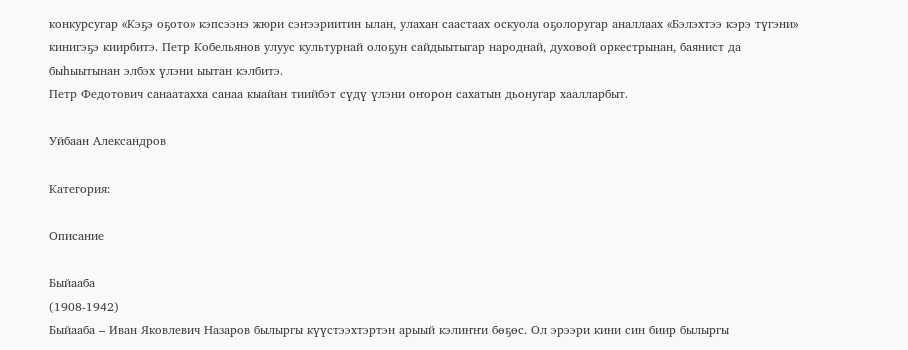конкурсугар «Кэҕэ оҕото» кэпсээнэ жюри сэҥээриитин ылан, улахан саастаах оскуола оҕолоругар аналлаах «Бэлэхтээ кэрэ түгэни» кинигэҕэ киирбитэ. Петр Кобельянов улуус культурнай олоҕун сайдыытыгар народнай, духовой оркестрынан, баянист да быһыытынан элбэх үлэни ыытан кэлбитэ.
Петр Федотович санаатахха санаа кыайан тиийбэт сүдү үлэни оҥорон сахатын дьонугар хаалларбыт.

Уйбаан Александров

Категория:

Описание

Быйааба
(1908-1942)
Быйааба – Иван Яковлевич Назаров былыргы күүстээхтэртэн арыый кэлиҥҥи бөҕөс. Ол эрээри кини син биир былыргы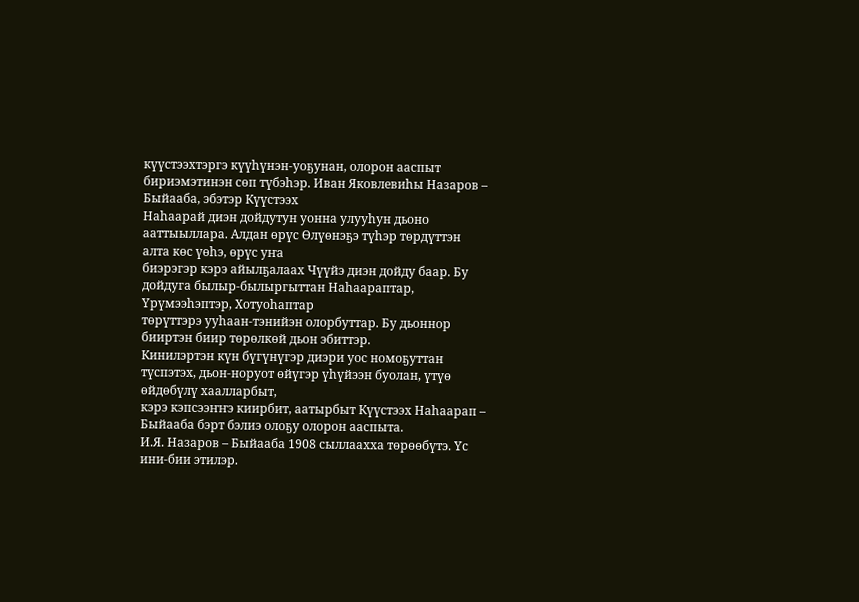күүстээхтэргэ күүһүнэн-уоҕунан, олорон ааспыт бириэмэтинэн сөп түбэһэр. Иван Яковлевиһы Назаров – Быйааба, эбэтэр Күүстээх
Наһаарай диэн дойдутун уонна улууһун дьоно ааттыыллара. Алдан өрүс Өлүөнэҕэ түһэр төрдүттэн алта көс үөһэ, өрүс уҥа
биэрэгэр кэрэ айылҕалаах Чүүйэ диэн дойду баар. Бу дойдуга былыр-былыргыттан Наһаараптар, Үрүмээһэптэр, Хотуоһаптар
төрүттэрэ ууһаан-тэнийэн олорбуттар. Бу дьоннор бииртэн биир төрөлкөй дьон эбиттэр.
Кинилэртэн күн бүгүнүгэр диэри уос номоҕуттан түспэтэх, дьон-норуот өйүгэр үһүйээн буолан, үтүө өйдөбүлү хаалларбыт,
кэрэ кэпсээҥҥэ киирбит, аатырбыт Күүстээх Наһаарап – Быйааба бэрт бэлиэ олоҕу олорон ааспыта.
И.Я. Назаров – Быйааба 1908 сыллаахха төрөөбүтэ. Үс ини-бии этилэр.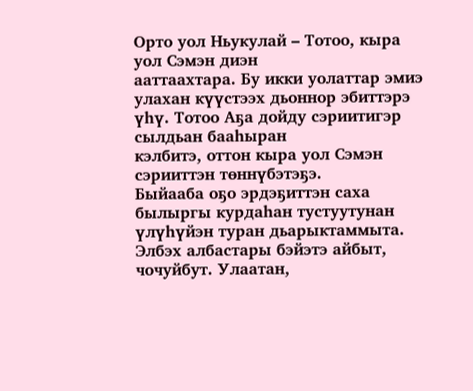Орто уол Ньукулай – Тотоо, кыра уол Сэмэн диэн
ааттаахтара. Бу икки уолаттар эмиэ улахан күүстээх дьоннор эбиттэрэ үһү. Тотоо Аҕа дойду сэриитигэр сылдьан бааһыран
кэлбитэ, оттон кыра уол Сэмэн сэрииттэн төннүбэтэҕэ.
Быйааба оҕо эрдэҕиттэн саха былыргы курдаһан тустуутунан үлүһүйэн туран дьарыктаммыта. Элбэх албастары бэйэтэ айбыт,
чочуйбут. Улаатан,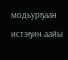модьурҕаан истэҕин аайы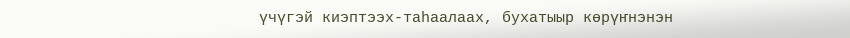үчүгэй киэптээх-таһаалаах, бухатыыр көрүҥнэнэн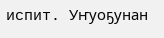испит. Уҥуоҕунан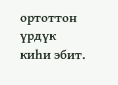ортоттон үрдүк
киһи эбит.